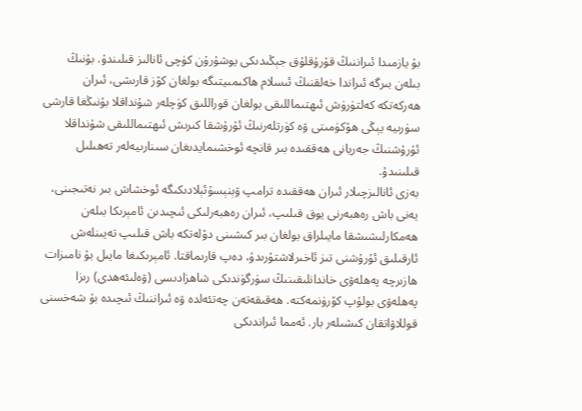بۇ يازمىدا ئىراننىڭ قۇرۇقلۇق جېڭىدىكى يوشۇرۇن كۈچى ئانالىز قىلىندۇ. بۇنىڭ بىلەن بىرگە ئىراندا خەلقنىڭ ئىسلام ھاكىمىيتىگە بولغان كۆز قارىشى، ئىران ھەركەتكە كەلتۈرۈش ئىھتىماللىقى بولغان قوراللىق كۈچلەر شۇنداقلا بۇنىڭغا قارشى سۈرىيە يېڭى ھۆكۈمىتى ۋە كۈرتلەرنىڭ ئۇرۇشقا كىرىش ئىھتىماللىقى شۇنداقلا ئۇرۇشنىڭ جەريانى ھەققىدە بىر قانچە ئوخشىمايدىغان سىنارىيەلەر تەھىلىل قىلىنىدۇ.
بەزى ئانالىزچىلار ئىران ھەققىدە ترامپ ۋېنېسۇئېلادىكىگە ئوخشاش بىر نەتىجىنى، يەنى باش رەھبەرنى يوق قىلىپ، ئىران رەھبەرلىكى ئىچىدىن ئامېرىكا بىلەن ھەمكارلىشىشقا مايىلراق بولغان بىر كىشىنى دۆلەتكە باش قىلىپ تەيىنلەش ئارقىلىق ئۇرۇشنى تىز ئاخىرلاشتۇرىدۇ، دەپ قارىماقتا. ئامېرىكىغا مايىل بۇ نامىزات ھازىرچە پەھلەۋى خاندانلىقىنىڭ سۈرگۈندىكى شاھزادىسى (ۋەلىئەھدى) رىزا پەھلەۋى بولۇپ كۆرۈنمەكتە. ھەقىقەتەن چەتئەلدە ۋە ئىراننىڭ ئىچىدە بۇ شەخسنى قوللاۋاتقان كىشىلەر بار. ئەمما ئىراندىكى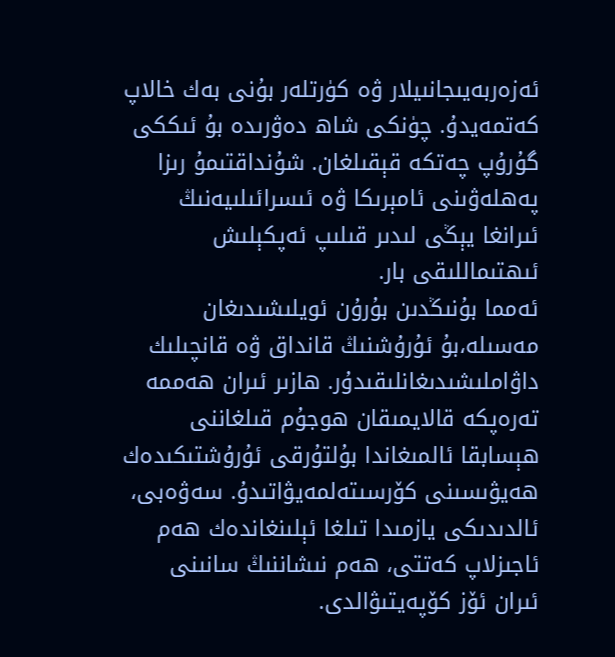ئەزەربەيىجانىيلار ۋە كۈرتلەر بۇنى بەك خالاپ كەتمەيدۇ. چۈنكى شاھ دەۋرىدە بۇ ئىككى گۇرۇپ چەتكە قېقىلغان. شۇنداقتىمۇ رىزا پەھلەۋىنى ئامېرىكا ۋە ئىسرائىلىيەنىڭ ئىرانغا يېڭى لىدىر قىلىپ ئەپكېلىش ئىھتىماللىقى بار.
ئەمما بۇنىڭدىن بۇرۇن ئويلىشىدىغان مەسىلە،بۇ ئۇرۇشنىڭ قانداق ۋە قانچىلىك داۋاملىشىدىغانلىقىدۇر. ھازىر ئىران ھەممە تەرەپكە قالايمىقان ھوجۇم قىلغاننى ھېسابقا ئالمىغاندا بۇلتۇرقى ئۇرۇشتىكىدەك ھەيۋىسىنى كۆرسىتەلمەيۋاتىدۇ. سەۋەبى، ئالدىدىكى يازمىدا تىلغا ئېلىنغاندەك ھەم ئاجىزلاپ كەتتى، ھەم نىشاننىڭ سانىنى ئىران ئۆز كۆپەيتىۋالدى.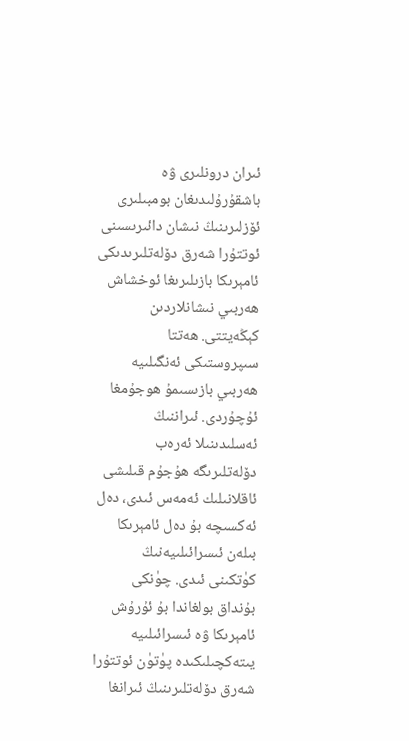ئىران درونلىرى ۋە باشقۇرۇلىدىغان بومبىلىرى ئۆزلىرىنىڭ نىشان دائىرىسىنى ئوتتۇرا شەرق دۆلەتلىرىدىكى ئامېرىكا بازىلىرىغا ئوخشاش ھەربىي نىشانلاردىن كېڭەيتتى. ھەتتا سىپروستىكى ئەنگىلىيە ھەربىي بازىسىمۇ ھوجۇمغا ئۇچۇردى. ئىراننىڭ ئەسلىدىنىلا ئەرەب دۆلەتلىرىگە ھۇجۇم قىلىشى ئاقلانىلىك ئەمەس ئىدى، دەل ئەكسىچە بۇ دەل ئامېرىكا بىلەن ئىسرائىلىيەنىڭ كۈتكىنى ئىدى. چۈنكى بۇنداق بولغاندا بۇ ئۇرۇش ئامېرىكا ۋە ئىسرائىلىيە يىتەكچىلىكىدە پۈتۈن ئوتتۇرا شەرق دۆلەتلىرىنىڭ ئىرانغا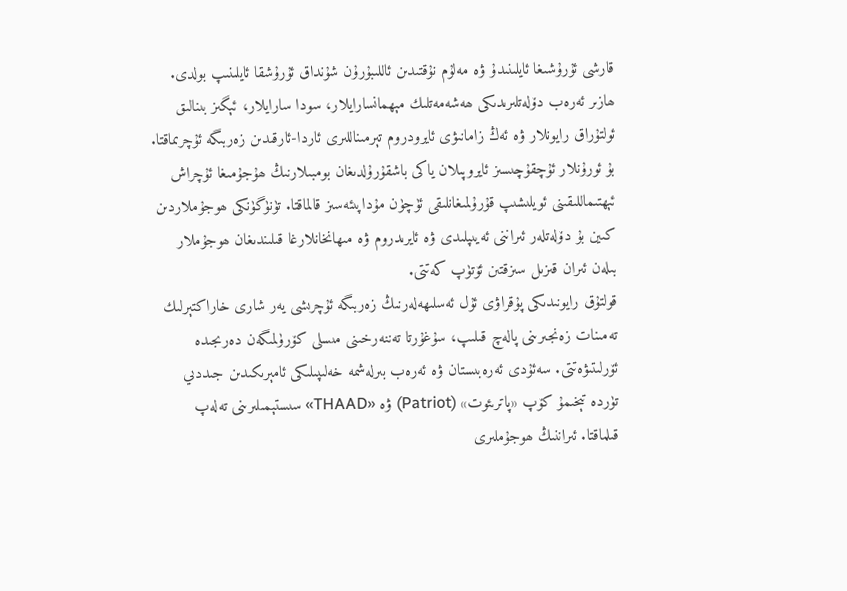قارشى ئۇرۇشىغا ئايلىنىدۇ ۋە مەلۇم نۇقتىدىن ئاللىبۇرۇن شۇنداق ئۇرۇشقا ئايلىنىپ بولدى.
ھازىر ئەرەب دۆلەتلىرىدىكى ھەشەمەتلىك مېھمانسارايلار، سودا سارايلار، ئېگىز بىنالىق ئولتۇراق رايونلار ۋە ئەڭ زامانىۋى ئايرودروم تېرمىناللىرى ئاردا-ئارقىدىن زەربىگە ئۇچرىماقتا. بۇ ئورۇنلار ئۇچقۇچىسىز ئايروپىلان ياكى باشقۇرۇلدىغان بومبىلارنىڭ ھۇجۇمىغا ئۇچراش ئېھتىماللىقىنى ئويلىشىپ قۇرۇلمىغانلىقى ئۈچۈن مۇداپىئەسىز قالماقتا. تۈنۈگۈنكى ھوجۇملاردىن كىين بۇ دۆلەتلەر ئىراننى ئەيىپلىدى ۋە ئايرىدروم ۋە مىھانخانلارغا قىلىندىغان ھوجۇملار بىلەن ئىران قىزىل سىزقتىن ئۆتۈپ كەتتى.
قولتۇق رايونىدىكى پۇقراۋى ئۇل ئەسلىھەلەرنىڭ زەربىگە ئۇچرىشى يەر شارى خاراكتېرلىك تەمىنات زەنجىرىنى پالەچ قىلىپ، سۇغۇرتا تەننەرخىنى مىسلى كۆرۈلمىگەن دەرىجىدە ئۆرلىتىۋەتتى. سەئۇدى ئەرەبىستان ۋە ئەرەب بىرلەشمە خەلىپىلىكى ئامېرىكىدىن جىددىي تۈردە تېخىمۇ كۆپ «پاترىئوت» (Patriot) ۋە «THAAD» سىستېمىلىرىنى تەلەپ قىلماقتا. ئىراننىڭ ھوجۇملىرى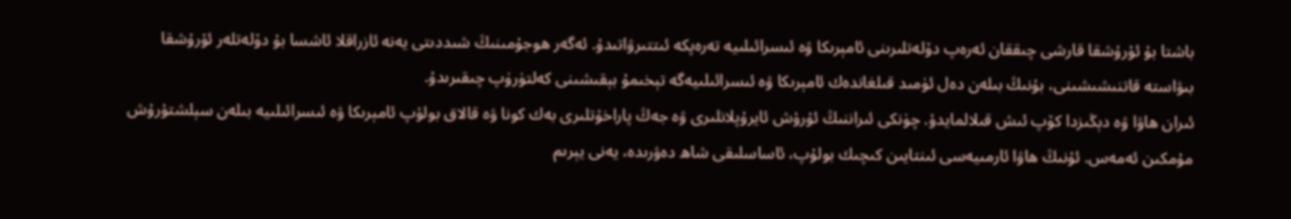باشتا بۇ ئۇرۇشقا قارشى چىققان ئەرەپ دۆلەتلىرىنى ئامېرىكا ۋە ئىسرائىلىيە تەرەپكە ئىتتىرۋاتىدۇ. ئەگەر ھوجۇمىنىڭ شىددىتى يەنە ئازراقلا ئاشسا بۇ دۆلەتلەر ئۇرۇشقا بىۋاستە قاتنىشىشىنى، بۇنىڭ بىلەن دەل ئۈمىد قىلغاندەك ئامېرىكا ۋە ئىسرائىلىيەگە تېخىمۇ بېقىشىنى كەلتۈرۈپ چىقىرىدۇ.
ئىران ھاۋا ۋە دېڭىزدا كۆپ ئىش قىلالمايدۇ. چۈنكى ئىراننىڭ ئۇرۇش ئايرۇپلانلىرى ۋە جەڭ پاراخۇتلىرى بەك كونا ۋە قالاق بولۇپ ئامېرىكا ۋە ئىسرائىلىيە بىلەن سېلشتۇرۇش مۇمكىن ئەمەس. ئۇنىڭ ھاۋا ئارمىيەسى ئىنتايىن كىچىك بولۇپ، ئاساسلىقى شاھ دەۋرىدە، يەنى يېرىم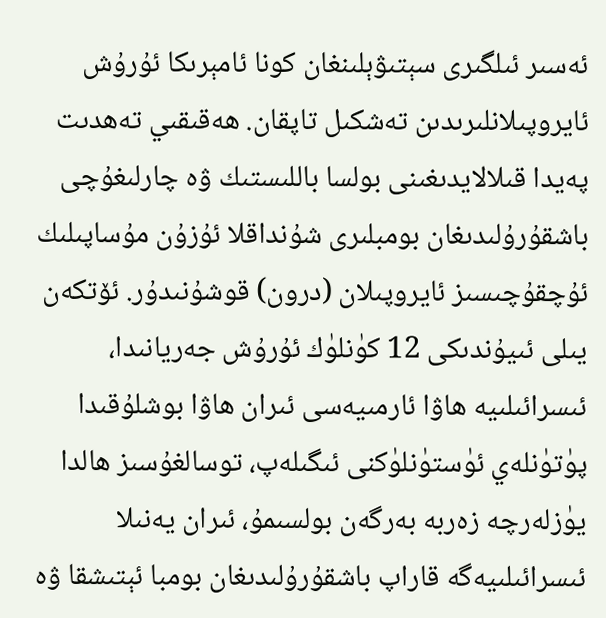ئەسىر ئىلگىرى سېتىۋېلىنغان كونا ئامېرىكا ئۇرۇش ئايروپىلانلىرىدىن تەشكىل تاپقان. ھەقىقىي تەھدىت پەيدا قىلالايدىغىنى بولسا باللىستىك ۋە چارلىغۇچى باشقۇرۇلىدىغان بومبلىرى شۇنداقلا ئۇزۇن مۇساپىلىك ئۇچقۇچىسىز ئايروپىلان (درون) قوشۇنىدۇر. ئۆتكەن يىلى ئىيۇندىكى 12 كۈنلۈك ئۇرۇش جەريانىدا، ئىسرائىلىيە ھاۋا ئارمىيەسى ئىران ھاۋا بوشلۇقىدا پۈتۈنلەي ئۈستۈنلۈكنى ئىگىلەپ، توسالغۇسىز ھالدا يۈزلەرچە زەربە بەرگەن بولسىمۇ، ئىران يەنىلا ئىسرائىلىيەگە قاراپ باشقۇرۇلىدىغان بومبا ئېتىشقا ۋە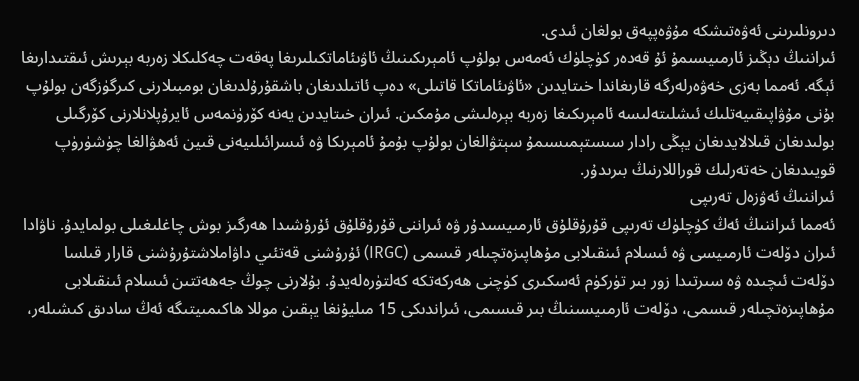دىرونلىرىنى ئەۋەتىشكە مۇۋەپپەق بولغان ئىدى.
ئىراننىڭ دېڭىز ئارمىيسىمۇ ئۇ قەدەر كۈچلۈك ئەمەس بولۇپ ئامېرىكىنىڭ ئاۋىئاماتكىلىرىغا پەقەت چەكلىكلا زەربە بېرىش ئىقتىدارىغا ئېگە. ئەمما بەزى خەۋەرلەرگە قارىغاندا خىتايدىن «ئاۋىئاماتكا قاتىلى» دەپ ئاتىلدىغان باشقۇرۇلدىغان بومبىلارنى كىرگۈزگەن بولۇپ بۇنى مۇۋاپىقىيەتلىك ئىشلىتەلىسە ئامېرىكىغا زەربە بېرەلىشى مۇمكىن. ئىران خىتايدىن يەنە كۆرۈنمەس ئايرۇپلانلارنى كۆرگىلى بولىدىغان قىلالايدىغان يېڭى رادار سىستېمىسىمۇ سېتۋالغان بولۇپ بۇمۇ ئامېرىكا ۋە ئىسرائىلىيەنى قىين ئەھۋالغا چۈشۈرۈپ قويىدىغان خەتەرلىك قوراللارنىڭ بىرىدۇر.
ئىراننىڭ ئەۋزەل تەرىپى
ئەمما ئىراننىڭ ئەڭ كۈچلۈك تەرىپى قۇرۇقلۇق ئارمىيسىدۇر ۋە ئىراننى قۇرۇقلۇق ئۇرۇشىدا ھەرگىز بوش چاغلىغىلى بولمايدۇ. ناۋادا ئىران دۆلەت ئارمىيسى ۋە ئىسلام ئىنقىلابى مۇھاپىزەتچىلەر قىسمى (IRGC) ئۇرۇشنى قەتئىي داۋاملاشتۇرۇشنى قارار قىلسا دۆلەت ئىچىدە ۋە سىرتىدا زور بىر تۈركۈم ئەسكىرى كۈچنى ھەركەتكە كەلتۈرەلەيدۇ. بۇلارنى چوڭ جەھەتتىن ئىسلام ئىنقىلابى مۇھاپىزەتچىلەر قىسمى، دۆلەت ئارمىيسىنىڭ بىر قىسىمى، ئىراندىكى 15 مىليۇنغا يېقىن موللا ھاكىمىيتىگە ئەڭ سادىق كىشىلەر،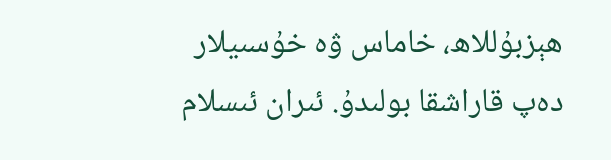ھېزبۇللاھ، خاماس ۋە خۇسىيلار دەپ قاراشقا بولىدۇ. ئىران ئىسلام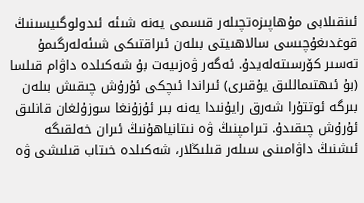ئىنقىلابى مۇھاپىزەتچىلەر قىسمى يەنە شىئە ئىدولوگىيسىنىڭ قوغدىغۇچىسى سالاھىيتى بىلەن ئىراقتىكى شىئەلەرگىمۇ تەسىر كۆرسىتەلەيدۇ. ئەگەر ۋەزىيەت بۇ شەكىلدە داۋام قىلسا (بۇ ئىھتىماللىق يۇقىرى) ئىراندا ئىچكى ئۇرۇش چىقىش بىلەن بىرگە ئوتتۇرا شەرق رايۇنىدا يەنە بىر ئۇزۇنغا سوزۇلغان قانلىق ئۇرۇش چىقىدۇ. تىرامپنىڭ ۋە نىتانياھۇنىڭ ئىران خەلقىگە ئىشنىڭ داۋامىنى سىلەر قىلىڭلار، شەكىلدە خىتاب قىلىشى ۋە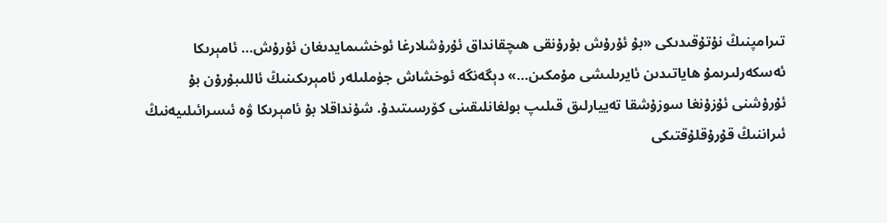تىرامپنىڭ نۇتۇقىدىكى «بۇ ئۇرۇش بۇرۇنقى ھىچقانداق ئۇرۇشلارغا ئوخشىمايدىغان ئۇرۇش… ئامېرىكا ئەسكەرلىرىمۇ ھاياتىدىن ئايرىلىشى مۇمكىن…» دېگەنگە ئوخشاش جۈملىلەر ئامېرىكىنىڭ ئاللىبۇرۇن بۇ ئۇرۇشنى ئۇزۇنغا سوزۇشقا تەييارلىق قىلىپ بولغانلىقىنى كۆرسىتىدۇ. شۇنداقلا بۇ ئامېرىكا ۋە ئىسرائىلىيەنىڭ ئىراننىڭ قۇرۇقلۇقتىكى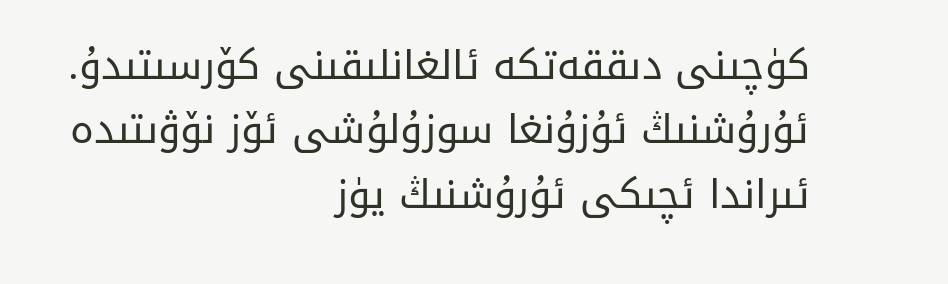كۈچىنى دىققەتكە ئالغانلىقىنى كۆرسىتىدۇ.
ئۇرۇشنىڭ ئۇزۇنغا سوزۇلۇشى ئۆز نۆۋىتىدە ئىراندا ئچىكى ئۇرۇشنىڭ يۈز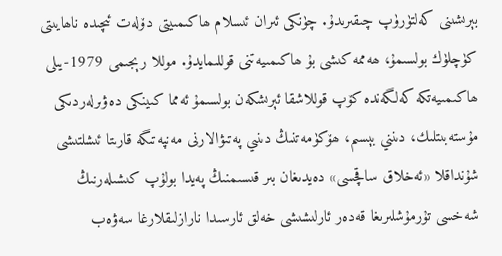بېرىشىنى كەلتۈرۈپ چىقىرىدۇ. چۈنكى ئىران ئىسلام ھاكىمىيتى دۆلەت ئىچىدە ناھايىتى كۈچلۈك بولسىمۇ، ھەممە كىشى بۇ ھاكىمىيەتنى قوللىمايدۇ. موللا رېجىمى 1979-يىلى ھاكىمىيەتكە كەلگەندە كۆپ قوللاشقا ئېرىشكەن بولسىمۇ ئەمما كىينكى دەۋىرلەردىكى مۇستەبىتلىك، دىنني بېسىم، ھۆكۈمەتنىڭ دىنىي پەتىۋالارنى مەنپەتىگە قارىتا ئىشلتىشى شۇنداقلا «ئەخلاق ساقچسى» دەيدىغان بىر قىسىمنىڭ پەيدا بولۇپ كىشىلەرنىڭ شەخسى تۇرمۇشلىرىغا قەدەر ئارلىشىشى خەلق ئارسىدا نارازلىقلارغا سەۋەب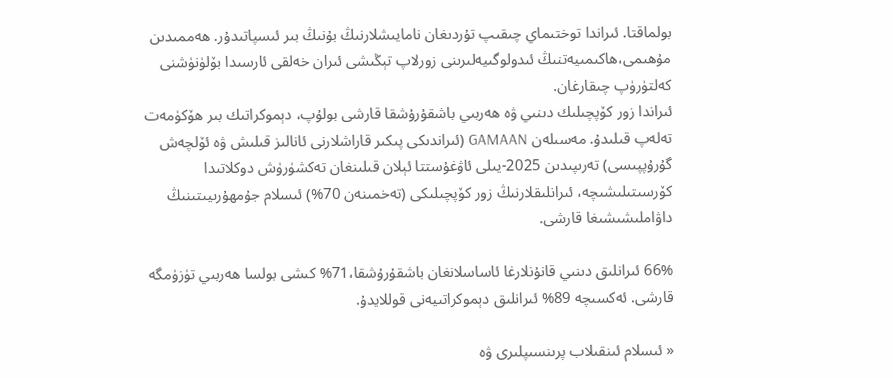بولماقتا. ئىراندا توختىماي چىقىپ تۇردىغان نامايىشلارنىڭ بۇنىڭ بىر ئىسپاتىدۇر. ھەممىدىن مۇھىمى،ھاكىمىيەتنىڭ ئىدولوگىيەلىرىنى زورلاپ تېڭىشى ئىران خەلقى ئارسىدا بۆلۈنۈشنى كەلتۈرۈپ چىقارغان.
ئىراندا زور كۆپچىلىك دىنىي ۋە ھەربىي باشقۇرۇشقا قارشى بولۇپ، دېموكراتىك بىر ھۆكۈمەت تەلەپ قىلىدۇ. مەسىلەن GAMAAN (ئىراندىكى پىكىر قاراشلارنى ئانالىز قىلىش ۋە ئۆلچەش گۇرۇپپىسى) تەرىپىدىن 2025-يىلى ئاۋغۇستتا ئېلان قىلىنغان تەكشۈرۈش دوكلاتىدا كۆرسىتىلىشىچە، ئىرانلىقلارنىڭ زور كۆپچىلىكى (تەخمىنەن 70%) ئىسلام جۇمھۇرىيىتىنىڭ داۋاملىشىشىغا قارشى.

66% ئىرانلىق دىنىي قانۇنلارغا ئاساسلانغان باشقۇرۇشقا،71% كىشى بولسا ھەربىي تۈزۈمگە قارشى. ئەكسىچە 89% ئىرانلىق دېموكراتىيەنى قوللايدۇ.

« ئىسلام ئىنقىلاب پرىنسىپلىرى ۋە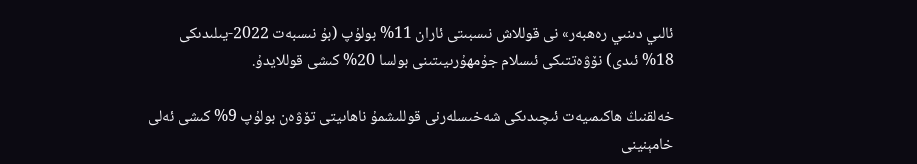ئالىي دىنىي رەھبەر» نى قوللاش نىسبىتى ئاران 11% بولۇپ (بۇ نىسبەت 2022-يىلىدىكى 18% ئىدى) نۆۋەتتىكى ئىسلام جۇمھۇرىيىتىنى بولسا 20% كىشى قوللايدۇ.

خەلقنىڭ ھاكىمىيەت ئىچىدىكى شەخىسلەرنى قوللىشمۇ ناھاىيتى تۆۋەن بولۇپ 9% كىشى ئەلى خامېنينى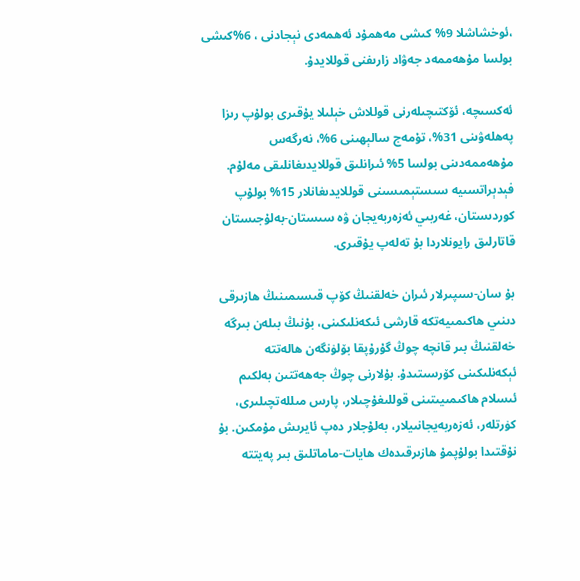،ئوخشاشلا 9% كىشى مەھمۇد ئەھمەدى نېجادنى ، 6%كىشى بولسا مۇھەممەد جەۋاد زارىفنى قوللايدۇ.

ئەكسىچە، ئۆكتىچىلەرنى قوللاش خېلىلا يۇقىرى بولۇپ رىزا پەھلەۋىنى 31%، تۇمەج سالېھىنى 6%، نەرگەس مۇھەممەدىنى بولسا 5% ئىرانلىق قوللايدىغانلىقى مەلۇم. فېدېراتسىيە سىستېمىسىنى قوللايدىغانلار 15% بولۇپ كوردىستان، غەربىي ئەزەربەيجان ۋە سىستان-بەلۇجىستان قاتارلىق رايونلاردا بۇ تەلەپ يۇقىرى.

بۇ سان-سىپىرلار ئىران خەلقنىڭ كۆپ قىسىمىنىڭ ھازىرقى دىنىي ھاكىمىيەتكە قارشى ئىكەنلىكىنى، بۇنىڭ بىلەن بىرگە خەلقنىڭ بىر قانچە چوڭ گۇرۇپقا بۆلۈنگەن ھالەتتە ئېكەنلىكىنى كۆرسىتىدۇ. بۇلارنى چوڭ جەھەتتىن بەلكىم ئىسلام ھاكىمىيىتىنى قوللىغۇچىلار، پارس مىللەتچىلىرى، كۈرتلەر، ئەزەربەيجانىيلار، بەلۇجلار دەپ ئايرىش مۇمكىن. بۇ نۇقتىدا بولۇپمۇ ھازىرقىدەك ھايات-ماماتلىق بىر پەيتتە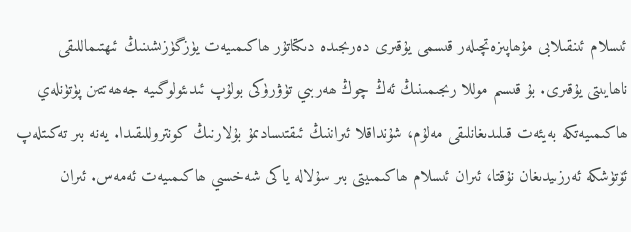ئىسلام ئىنقىلابى مۇھاپىزەتچىلەر قىسمى يۇقىرى دەرىجىدە دىكتاتۇر ھاكىمىيەت يۈزگۈزىشىنىڭ ئىھتىماللىقى ناھايىتى يۇقىرى. بۇ قىسىم موللا رىجىمىنىڭ ئەڭ چوڭ ھەربىي تۈۋرۈكى بولۇپ ئىدىئولوگىيە جەھەتتىن پۈتۈنلەي ھاكىمىيەتكە بەيئەت قىلىدىغانلىقى مەلۇم، شۇنداقلا ئىراننىڭ ئىقتىسادىمۇ بۇلارنىڭ كونتروللىقىدا. يەنە بىر تەكىتلەپ ئۆتۈشكە ئەرزىيدىغان نۇقتا، ئىران ئىسلام ھاكىمىيتى بىر سۇلالە ياكى شەخسىي ھاكىمىيەت ئەمەس. ئىران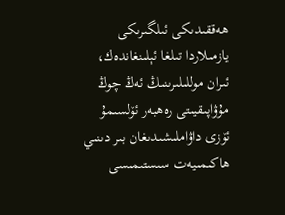ھەققىدىكى ئىلگىرىكى يازمىلاردا تىلغا ئېلىنغاندەك، ئىران موللىلىرىنىڭ ئەڭ چوڭ مۇۋاپىقيىتى رەھبەر ئۆلسىمۇ ئۆزى داۋاملىشىدىغان بىر دىنىي ھاكىمىيەت سىستىمىسى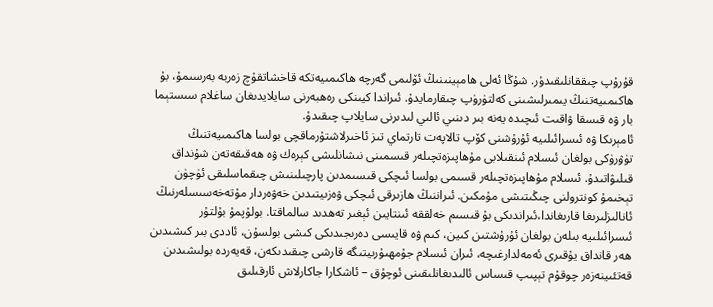قۇرۇپ چىققانلىقىدۇر. شۇڭا ئەلى ھامېينىنىڭ ئۆلىمى گەرچە ھاكىمىيەتكە قاخشاتقۇچ زەربە بەرسىمۇ، بۇ ھاكىمىيەتنىڭ يىمىرلىشىنى كەلتۈرۈپ چىقارمايدۇ. ئىراندا كيىنكى رەھبەرنى سايلايدىغان ساغلام سىستېما بار ۋە قىسقا ۋاقىت ئىچىدە يەنە بىر دىنىي ئالىي لىدىرنى سايلاپ چىقىدۇ.
ئامېرىكا ۋە ئىسرائىلىيە ئۇرۇشنى كۆپ تالاپەت تارتماي تىز ئاخىرلاشتۇرماقچى بولسا ھاكىمىيەتنىڭ تۈۋرۈكى بولغان ئىسلام ئىنقىلابى مۇھاپىزەتچىلەر قىسمىنى نىشانلىشى كېرەك ۋە ھەقىقەتەن شۇنداق قىلىۋاتىدۇ. ئىسلام مۇھاپىزەتچىلەر قسىمى بولسا ئىچكى قىسىمدىن پارچىلىنىش چىقماسلىقى ئۈچۈن تېخىمۇ كونترولنى چىڭىتىشى مۇمكىن. ئىراننىڭ ھازىرقى ئىچكى ۋەزىيتىدىن خەۋەردار مۇتەخەسىسلەرنىڭ ئانالىزلىرىغا قارىغاندا،ئىراندىكى بۇ قىسىم خەلققە ئىنتايىن ئېغىر تەھدىد سالماقتا. بولۇپمۇ بۇلتۇر ئىسرائىلىيە بىلەن بولغان ئۇرۇشتىن كىين، كىم ۋە قايىسى دەرىجىدىكى كىشى بولسۇن، ئاددى بىر كىشىدىن ھەر قانداق يۇقىرى ئەمەلدارغىچە، ئىران ئىسلام جۇمھىۇرىيتىگە قارشى چىقىدىكەن، قەيەردە بولىشىدىن قەتئىينەزەر چوقۇم تېپىپ قىساس ئالىدىغانلىقىنى ئوچۇق – ئاشكارا جاكارلاش ئارقىلىق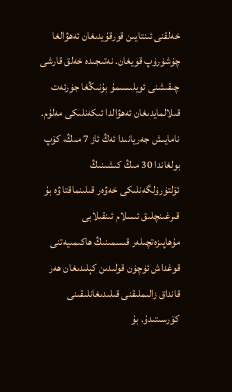خەلقنى ئىنتايىن قورقۇيدىغان ئەھۋالغا چۈشۈرۈپ قويغان. نەتىجىدە خەلق قارشى چىقىشنى ئويلىسىمۇ بۇنىڭغا جۈرئەت قىلالمايدىغان ئەھۋالدا ئىكەنلىكى مەلۇم. نامايىش جەريانىدا ئەڭ ئاز 7 مىڭ، كۆپ بولغاندا 30 مىڭ كىشىنىڭ ئۆلتۈرۈلگەنلىكى خەۋەر قىلىنماقتا ۋە بۇ قىرغىنچلىق ئىسلام ئىنقىلابى مۇھاپىزەتچىلەر قىسمىنىڭ ھاكىمىيەتنى قوغداش ئۈچۈن قولىدىن كېلىدىغان ھەر قانداق زالىملىقنى قىلىدىغانلىقىنى كۆرسىتىدۇ. بۇ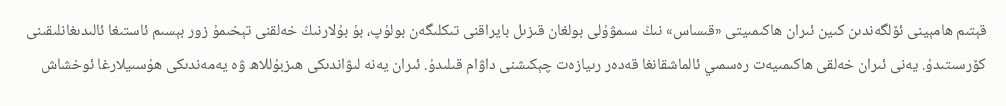قېتىم ھامېينى ئۆلگەندىن كىين ئىران ھاكىمىيتى «قىساس» نىڭ سىمۋۇلى بولغان قىزىل بايراقنى تىكلىگەن بولۇپ، بۇ بۇلارنىڭ خەلقنى تېخىمۇ زور بېسىم ئاستىغا ئالىدىغانلىقىنى كۆرسىتىدۇ. يەنى ئىران خەلقى ھاكىمىيەت رەسمىي ئالماشقانغا قەدەر رىيازەت چېكىشنى داۋام قىلىدۇ. ئىران يەنە لىۋاندىكى ھىزبۇللاھ ۋە يەمەندىكى ھۇسىيلارغا ئوخشاش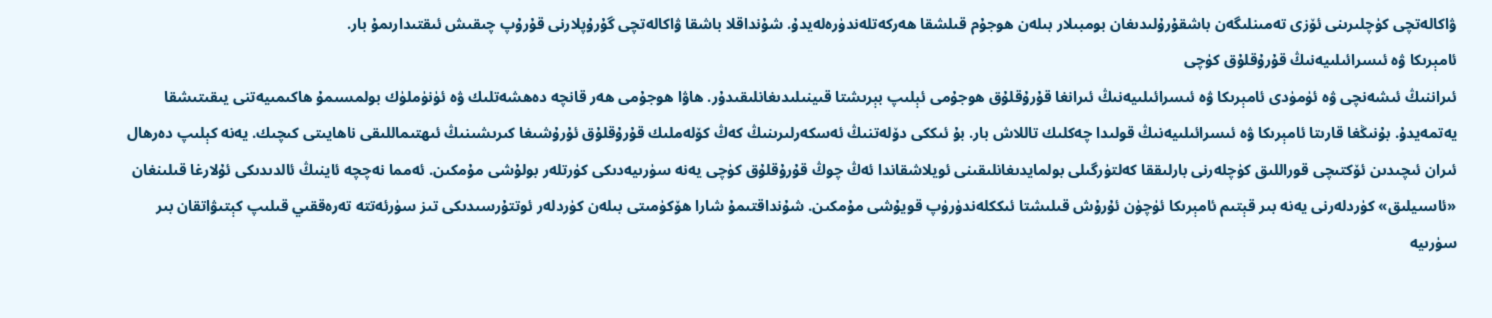ۋاكالەتچى كۈچلىرىنى ئۆزى تەمىنلىگەن باشقۇرۇلىدىغان بومبىلار بىلەن ھوجۇم قىلشقا ھەركەتلەندۈرەلەيدۇ. شۇنداقلا باشقا ۋاكالەتچى گۇرۇپلارنى قۇرۇپ چىقىش ئىقتىدارىمۇ بار.
ئامېرىكا ۋە ئىسرائىلىيەنىڭ قۇرۇقلۇق كۈچى
ئىراننىڭ ئىشەنچى ۋە ئۈمۈدى ئامېرىكا ۋە ئىسرائىلىيەنىڭ ئىرانغا قۇرۇقلۇق ھوجۇمى ئېلىپ بېرىشتا قىينىلىدىغانلىقىدۇر. ھاۋا ھوجۇمى ھەر قانچە دەھشەتلىك ۋە ئۈنۈملۈك بولمسىمۇ ھاكىمىيەتنى يىقىتىشقا يەتمەيدۇ. بۇنىڭغا قارىتا ئامېرىكا ۋە ئىسرائىلىيەنىڭ قولىدا چەكلىك تاللاش بار. بۇ ئىككى دۆلەتنىڭ ئەسكەرلىرىنىڭ كەڭ كۆلەملىك قۇرۇقلۇق ئۇرۇشىغا كىرىشىنىڭ ئىھتىماللىقى ناھايىتى كىچىك. يەنە كېلىپ دەرھال ئىران ئىچىدىن ئۆكتىچى قوراللىق كۈچلەرنى بارلىققا كەلتۈرگىلى بولمايدىغانلىقىنى ئويلاشقاندا ئەڭ چوڭ قۇرۇقلۇق كۈچى يەنە سۈرىيەدىكى كۈرتلەر بولۇشى مۇمكىن. ئەمما نەچچە ئاينىڭ ئالدىدىكى ئۇلارغا قىلىنغان «ئاسىيلىق» كۈردلەرنى يەنە بىر قېتىم ئامېرىكا ئۈچۈن ئۇرۇش قىلىشتا ئىككلەندۈرۈپ قويۇشى مۇمكىن. شۇنداقتىمۇ شارا ھۆكۈمىتى بىلەن كۈردلەر ئوتتۇرسىدىكى تىز سۈرئەتتە تەرەققىي قىلىپ كېتىۋاتقان بىر سۈرىيە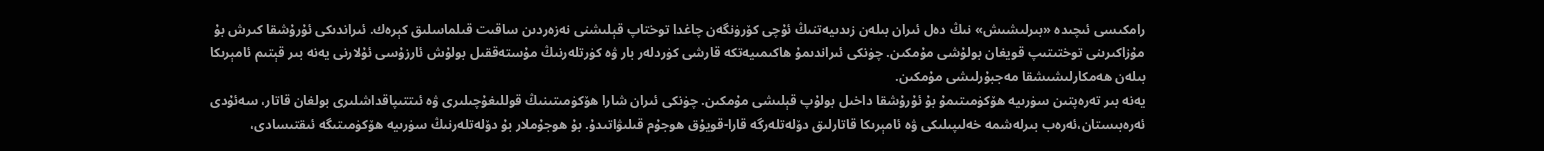رامكىسى ئىچىدە «بىرلىشىش» نىڭ دەل ئىران بىلەن زىدىيەتنىڭ ئۇچى كۆرۈنگەن چاغدا توختاپ قېلىشنى نەزەردىن ساقىت قىلماسلىق كېرەك. ئىراندىكى ئۇرۇشقا كىرش بۇ مۇزاكىرىنى توختىتىپ قويغان بولۇشى مۇمكىن. چۈنكى ئىراندىمۇ ھاكىمىيەتكە قارشى كۈردلەر بار ۋە كۈرتلەرنىڭ مۇستەققىل بولۇش ئارزۇسى ئۇلارنى يەنە بىر قېتىم ئامېرىكا بىلەن ھەمكارلىشىشقا مەجبۇرلىشى مۇمكىن.
يەنە بىر تەرەپتىن سۈرىيە ھۆكۈمىتىمۇ بۇ ئۇرۇشقا داخىل بولۇپ قېلىشى مۇمكىن. چۈنكى ئىران شارا ھۆكۈمىتىنىڭ قوللىغۇچىلىرى ۋە ئىتتىپاقداشلىرى بولغان قاتار، سەئۇدى ئەرەبىستان،ئەرەب بىرلەشمە خەلىپىلىكى ۋە ئامېرىكا قاتارلىق دۆلەتلەرگە قارا-قويۇق ھوجۇم قىلىۋاتىدۇ. بۇ ھوجۇملار بۇ دۆلەتلەرنىڭ سۈرىيە ھۆكۈمىتىگە ئىقتىسادى،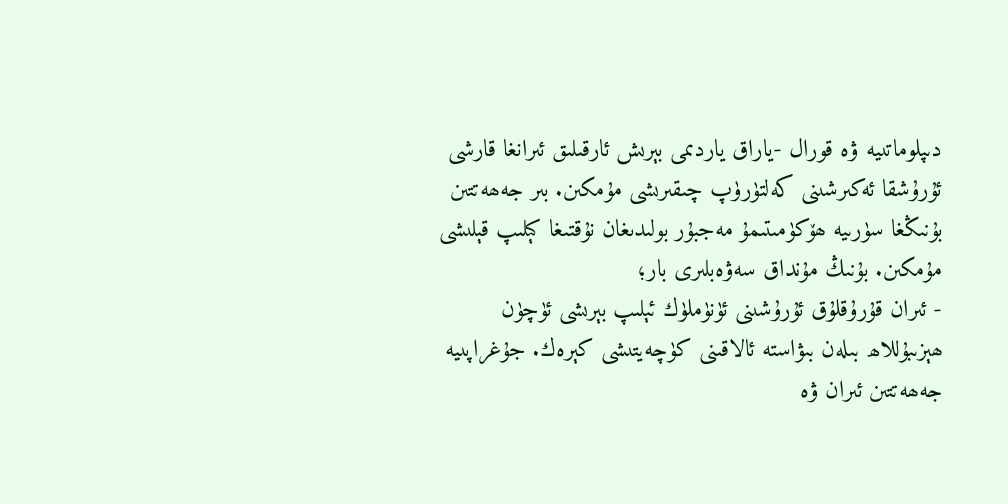دىپلوماتىيە ۋە قورال -ياراق ياردىمى بېرىش ئارقىلىق ئىرانغا قارشى ئۇرۇشقا ئەكىرشىنى كەلتۈرۈپ چىقىرىشى مۇمكىن. بىر جەھەتتىن بۇنىڭغا سۈرىيە ھۆكۈمىتىمۇ مەجبۇر بولىدىغان نۇقتىغا كېلىپ قېلىشى مۇمكىن. بۇنىڭ مۇنداق سەۋەبلىرى بار؛
- ئىران قۇرۇقلۇق ئۇرۇشىنى ئۈنۈملۈك ئېلىپ بېرىشى ئۈچۈن ھېزىبۇللاھ بىلەن بىۋاستە ئالاقىنى كۈچەيتىشى كېرەك. جۇغراپىيە جەھەتتىن ئىران ۋە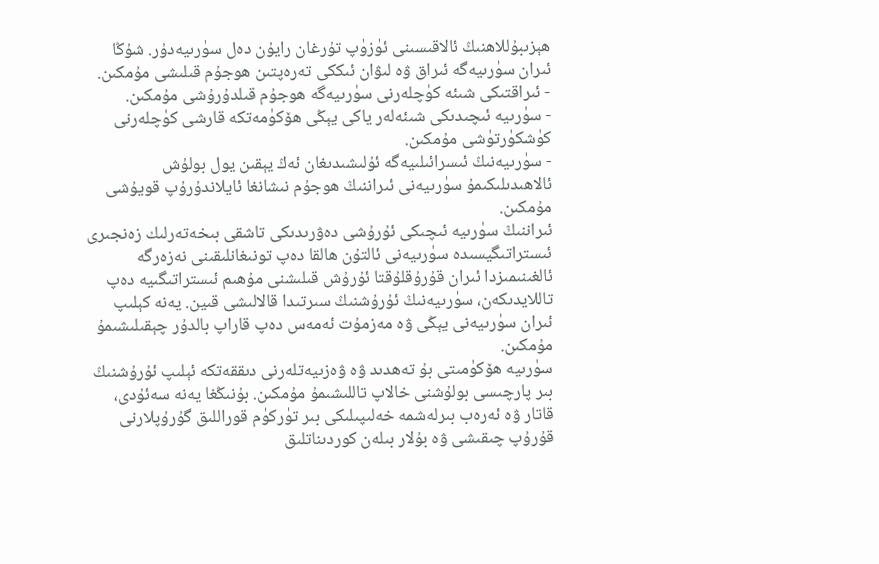ھېزىبۇللاھنىڭ ئالاقىسىنى ئۈزۈپ تۇرغان رايۇن دەل سۈرىيەدۇر. شۇڭا ئىران سۈرىيەگە ئىراق ۋە لىۋان ئىككى تەرەپتىن ھوجۇم قىلىشى مۇمكىن.
- ئىراقتىكى شىئە كۈچلەرنى سۈرىيەگە ھوجۇم قىلدۇرۇشى مۇمكىن.
- سۈرىيە ئىچىدىكى شىئەلەر ياكى يېڭى ھۆكۈمەتكە قارشى كۈچلەرنى كۈشكۈرتۈشى مۇمكىن.
- سۈرىيەنىڭ ئىسرائىلىيەگە ئۇلىشىدىغان ئەڭ يېقىن يول بولۇش ئالاھىدىلىكىمۇ سۈرىيەنى ئىراننىڭ ھوجۇم نىشانغا ئايلاندۇرۇپ قويۇشى مۇمكىن.
ئىراننىڭ سۈرىيە ئىچىكى ئۇرۇشى دەۋرىدىكى تاشقى بىخەتەرلىك زەنجىرى ئىستراتىگيسىدە سۈرىيەنى ئالتۇن ھالقا دەپ تونىغانلىقىنى نەزەرگە ئالغىنىمىزدا ئىران قۇرۇقلۇقتا ئۇرۇش قىلىشنى مۇھىم ئىستراتىگىيە دەپ تاللايدىكەن، سۈرىيەنىڭ ئۇرۇشنىڭ سىرتىدا قالالىشى قىين. يەنە كېلىپ ئىران سۈرىيەنى يېڭى ۋە مەزمۇت ئەمەس دەپ قاراپ بالدۇر چېقىلىشىمۇ مۇمكىن.
سۈرىيە ھۆكۈمىتى بۇ تەھدىد ۋە ۋەزىيەتلەرنى دىققەتكە ئېلىپ ئۇرۇشنىڭ بىر پارچىسى بولۇشنى خالاپ تاللىشىمۇ مۇمكىن. بۇنىڭغا يەنە سەئۇدى، قاتار ۋە ئەرەب بىرلەشمە خەلىپىلىكى بىر تۈركۈم قوراللىق گۇرۇپلارنى قۇرۇپ چىقىشى ۋە بۇلار بىلەن كوردىناتلىق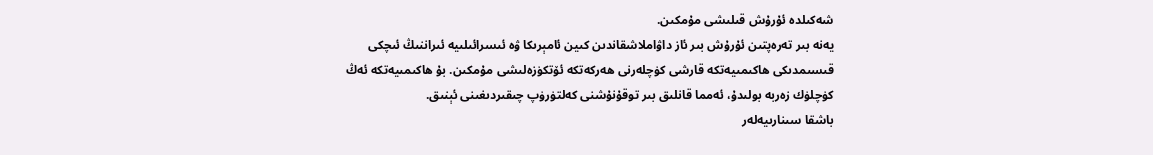شەكىلدە ئۇرۇش قىلىشى مۇمكىن.
يەنە بىر تەرەپتىن ئۇرۇش بىر ئاز داۋاملاشقاندىن كىين ئامېرىكا ۋە ئىسرائىلىيە ئىراننىڭ ئىچكى قىسىمدىكى ھاكىمىيەتكە قارشى كۈچلەرنى ھەركەتكە ئۆتكۈزەلىشى مۇمكىن. بۇ ھاكىمىيەتكە ئەڭ كۈچلۈك زەربە بولىدۇ، ئەمما قانلىق بىر توقۇنۇشنى كەلتۈرۈپ چىقىردىغىنى ئېنىق.
باشقا سىنارىيەلەر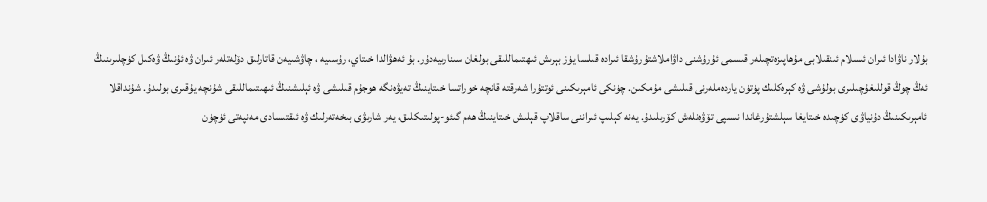بۇلار ناۋادا ئىران ئىسلام ئىنقىلابى مۇھاپىزەتچىلەر قىسمى ئۇرۇشنى داۋاملاشتۇرۇشقا ئىرادە قىلسا يۈز بېرىش ئىھتىماللىقى بولغان سىنارىيەدۇر. بۇ ئەھۋالدا خىتاي، رۇسىيە ، چاۋشىيەن قاتارلىق دۆلەتلەر ئىران ۋە ئۇنىڭ ۋەكىل كۈچلىرىنىڭ ئەڭ چوڭ قوللىغۇچىلىرى بولۇشى ۋە كېرەكلىك پۈتۈن ياردەملەرنى قىلىشى مۇمكىن. چۈنكى ئامېرىكىنى ئوتتۇرا شەرقتە قانچە خوراتسا خىتاينىڭ تەيۋەنگە ھوجۇم قىلىشى ۋە ئېلىشنىڭ ئىھىتىماللىقى شۇنچە يۇقىرى بولىدۇ. شۇنداقلا ئامېرىكىنىڭ دۇنياۋى كۈچىدە خىتايغا سېلشتۇرغاندا نىسپى تۆۋەنلەش كۆرىلىدۇ. يەنە كېلىپ ئىراننى ساقلاپ قېلىش خىتاينىڭ ھەم گىئو-پولىتىكلىق، يەر شارىۋى بىخەتەرلىك ۋە ئىقتىسادى مەنپەتى ئۈچۈن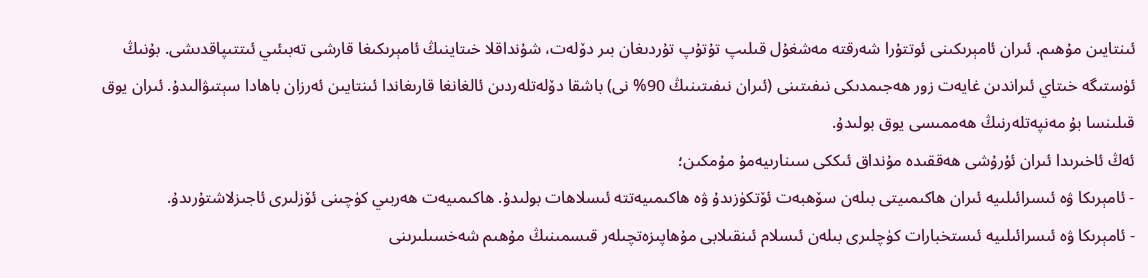ئىنتايىن مۇھىم. ئىران ئامېرىكىنى ئوتتۇرا شەرقتە مەشغۇل قىلىپ تۇتۇپ تۇردىغان بىر دۆلەت، شۇنداقلا خىتاينىڭ ئامېرىكىغا قارشى تەبىئىي ئىتتىپاقدىشى. بۇنىڭ ئۈستىگە خىتاي ئىراندىن غايەت زور ھەجىمدىكى نىفىتىنى (ئىران نىفىتىنىڭ 90% نى) باشقا دۆلەتلەردىن ئالغانغا قارىغاندا ئىنتايىن ئەرزان باھادا سېتىۋالىدۇ. ئىران يوق قىلىنسا بۇ مەنپەتلەرنىڭ ھەممىسى يوق بولىدۇ.
ئەڭ ئاخىرىدا ئىران ئۇرۇشى ھەققىدە مۇنداق ئىككى سىنارىيەمۇ مۇمكىن؛
- ئامېرىكا ۋە ئىسرائىلىيە ئىران ھاكىمىيتى بىلەن سۆھبەت ئۆتكۈزىدۇ ۋە ھاكىمىيەتتە ئىسلاھات بولىدۇ. ھاكىمىيەت ھەربىي كۈچىنى ئۆزلىرى ئاجىزلاشتۇرىدۇ.
- ئامېرىكا ۋە ئىسرائىلىيە ئىستخبارات كۈچلىرى بىلەن ئىسلام ئىنقىلابى مۇھاپىزەتچىلەر قىسمىنىڭ مۇھىم شەخسىلىرىنى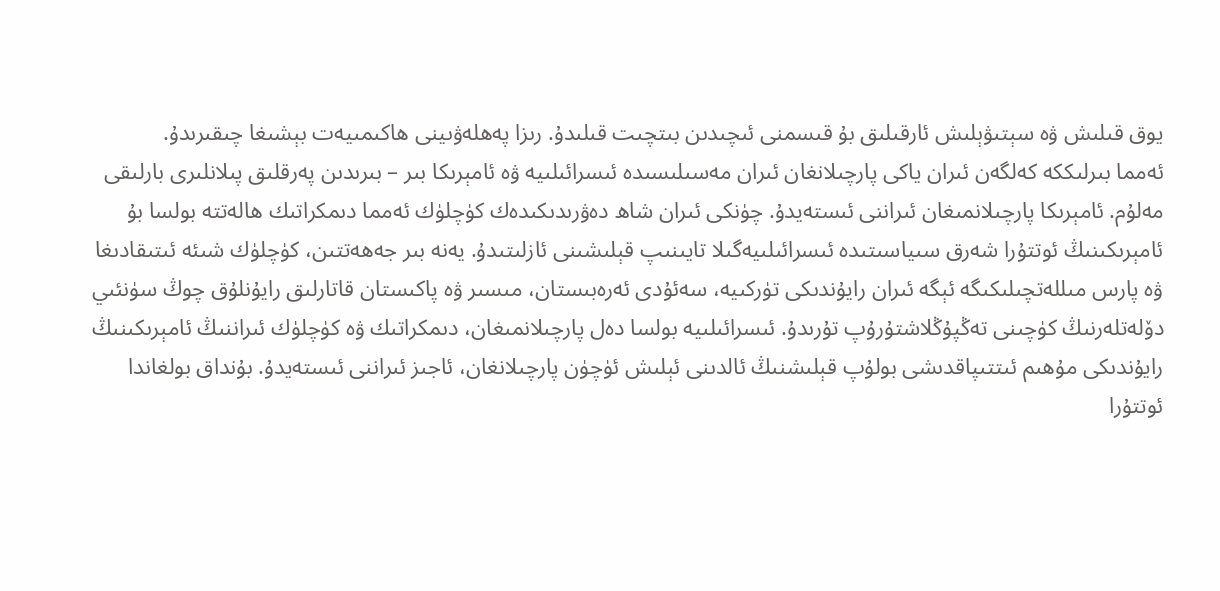يوق قىلىش ۋە سېتىۋېلىش ئارقىلىق بۇ قىسمنى ئىچىدىن بىتچىت قىلىدۇ. رىزا پەھلەۋىينى ھاكىمىيەت بېشىغا چىقىرىدۇ.
ئەمما بىرلىككە كەلگەن ئىران ياكى پارچىلانغان ئىران مەسىلىسىدە ئىسرائىلىيە ۋە ئامېرىكا بىر – بىرىدىن پەرقلىق پىلانلىرى بارلىقى مەلۇم. ئامېرىكا پارچىلانمىغان ئىراننى ئىستەيدۇ. چۈنكى ئىران شاھ دەۋرىدىكىدەك كۈچلۈك ئەمما دىمكراتىك ھالەتتە بولسا بۇ ئامېرىكىنىڭ ئوتتۇرا شەرق سىياسىتىدە ئىسرائىلىيەگىلا تايىنىپ قېلىشىنى ئازلىتىدۇ. يەنە بىر جەھەتتىن، كۈچلۈك شىئە ئىتىقادىغا ۋە پارس مىللەتچىلىكىگە ئېگە ئىران رايۇندىكى تۈركىيە، سەئۇدى ئەرەبىستان، مىسىر ۋە پاكىستان قاتارلىق رايۇنلۇق چوڭ سۈنئىي دۆلەتلەرنىڭ كۈچىنى تەڭپۇڭلاشتۇرۇپ تۇرىدۇ. ئىسرائىلىيە بولسا دەل پارچىلانمىغان، دىمكراتىك ۋە كۈچلۈك ئىراننىڭ ئامېرىكىنىڭ رايۇندىكى مۇھىم ئىتتىپاقدىشى بولۇپ قېلىشنىڭ ئالدىنى ئېلىش ئۈچۈن پارچىلانغان، ئاجىز ئىراننى ئىستەيدۇ. بۇنداق بولغاندا ئوتتۇرا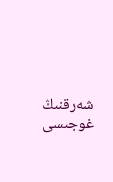شەرقنىڭ غوجىسى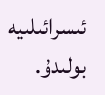ئىسرائىلىيە بولىدۇ.